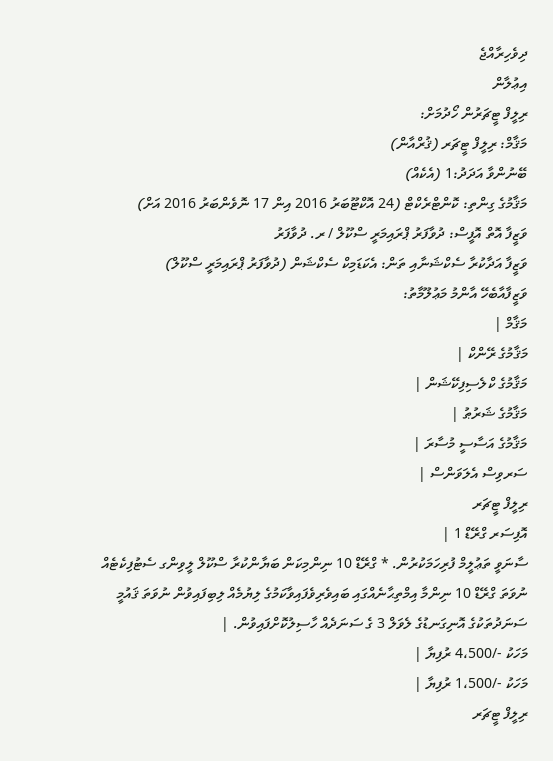ދިވެހިރާއްޖެ
އިޢުލާން
ރިލީފް ޓީޗަރުން ހޯދުމަށް:
މަޤާމް: ރިލީފް ޓީޗަރ (ޤުރްއާން)
ބޭނުންވާ އަދަދު:1 (އެކެއް)
މަޤާމުގެ ގިންތި: ކޮންޓްރެކްޓް (24 އޮކްޓޫބަރު 2016 އިން 17 ނޮވެންބަރު 2016 އަށް)
ވަޒީފާ އޮތް އޮފީސް: ދުވާފަރު ޕްރައިމަރީ ސްކޫލް / ރ. ދުވާފަރު
ވަޒީފާ އަދާކުރާ ސެކްޝަނާއި ތަން: އެކަޑަމިކް ސެކްޝަން (ދުވާފަރު ޕްރައިމަރީ ސްކޫލް)
ވަޒީފާއާބެހޭ އާންމު މަޢުލޫމާތު:
މަޤާމް |
މަޤާމުގެ ރޭންކް |
މަޤާމުގެ ކްލެސިފިކޭޝަން |
މަޤާމުގެ ޝަރުޠު |
މަޤާމުގެ އަސާސީ މުސާރަ |
ސަރވިސް އެލަވަންސް |
ރިލީފް ޓީޗަރ
އޮފިސަރ ގްރޭޑް 1 |
ސާނަވީ ތަޢުލީމް ފުރިހަމަކުރުން. * ގްރޭޑް 10 ނިންމިކަން ބަޔާންކުރާ ސްކޫލް ލީވިންގ ސެޓުފިކެޓެއް ނުވަތަ ގްރޭޑް 10 ނިންމާ އިމްތިޙާނެއްގައި ބައިވެރިވެފައިވާކަމުގެ ލިޔުމެއް ލިބިފައިވުން ނުވަތަ ޤައުމީ ސަނަދުތަކުގެ އޮނިގަނޑުގެ ލެވަލް 3 ގެ ސަނަދެއް ހާސިލުކޮށްފައިވުން. |
މަހަކު -/4،500 ރުފިޔާ |
މަހަކު -/1،500 ރުފިޔާ |
ރިލީފް ޓީޗަރ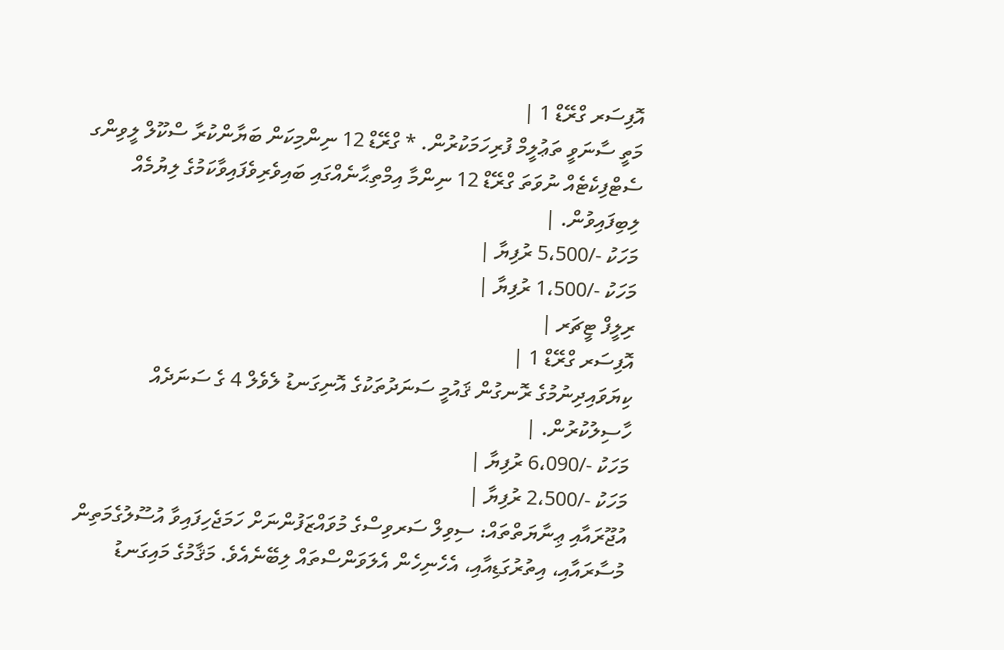އޮފިސަރ ގްރޭޑް 1 |
މަތީ ސާނަވީ ތަޢުލީމް ފުރިހަމަކުރުން. * ގްރޭޑް 12 ނިންމިކަން ބަޔާންކުރާ ސްކޫލް ލީވިންގ ސެޓްފިކެޓެއް ނުވަތަ ގްރޭޑް 12 ނިންމާ އިމްތިޙާނެއްގައި ބައިވެރިވެފައިވާކަމުގެ ލިޔުމެއް ލިބިފައިވުން. |
މަހަކު -/5،500 ރުފިޔާ |
މަހަކު -/1،500 ރުފިޔާ |
ރިލީފް ޓީޗަރ |
އޮފިސަރ ގްރޭޑް 1 |
ކިޔަވައިދިނުމުގެ ރޮނގުން ޤައުމީ ސަނަދުތަކުގެ އޮނިގަނޑު ލެވެލް 4 ގެ ސަނަދެއް ހާސިލުކުރުން. |
މަހަކު -/6،090 ރުފިޔާ |
މަހަކު -/2،500 ރުފިޔާ |
އުޖޫރައާއި ޢިނާޔަތްތައް: ސިވިލް ސަރވިސްގެ މުވައްޒަފުންނަށް ހަމަޖެހިފައިވާ އުސޫލުގެމަތިން މުސާރައާއި، އިތުރުގަޑިއާއި، އެހެނިހެން އެލަވަންސްތައް ލިބޭނެއެވެ. މަޤާމުގެ މައިގަނޑު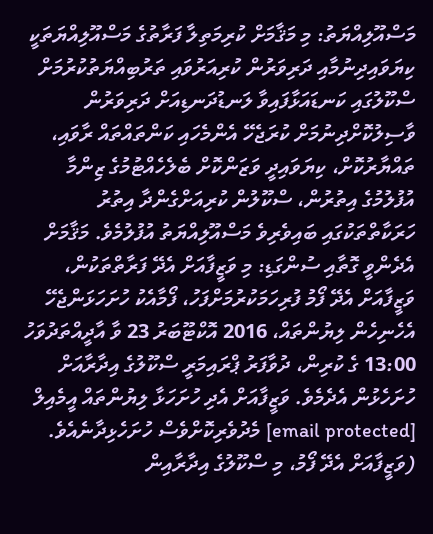މަސްއޫލިއްޔަތު: މި މަޤާމަށް ކުރިމަތިލާ ފަރާތުގެ މަސްއޫލިއްޔަތަކީ ކިޔަވައިދިނުމާއި ދަރިވަރުން ކުރިއަރުވައި ތަރުބިއްޔަތުކުރުމަށް ސްކޫލުގައި ކަނޑައަޅާފައިވާ ލަނޑުދަނޑިއަށް ދަރިވަރުން ވާސިލުކޮށްދިނުމަށް ކުރަޖެހޭ އެންމެހައި ކަންތައްތައް ރާވައި، ތައްޔާރުކޮށް، ކިޔަވައިދީ ވަޒަންކޮށް ބެލެހެއްޓުމުގެ ޒިންމާ އުފުލުމުގެ އިތުރުން، ސްކޫލުން ކުރިއަށްގެންދާ އިތުރު ހަރަކާތްތަކުގައި ބައިވެރިވެ މަސްއޫލިއްޔަތު އުފުލުމެވެ. މަޤާމަށް އެދެންވީ ގޮތާއި ސުންގަޑި: މި ވަޒީފާއަށް އެދޭ ފަރާތްތަކުން، ވަޒީފާއަށް އެދޭ ފޯމު ފުރިހަމަކުރުމަށްފަހު، ފޯމާއެކު ހުށަހަޅަންޖެހޭ އެހެނިހެން ލިޔުންތައް، 2016 އޮކްޓޫބަރު 23 ވާ އާދީއްތަދުވަހު 13:00 ގެ ކުރިން، ދުވާފަރު ޕްރައިމަރީ ސްކޫލުގެ އިދާރާއަށް ހުށަހެޅުން އެދެމެވެ. ވަޒީފާއަށް އެދި ހުށަހަޅާ ލިޔުންތައް އީމެއިލް [email protected] މެދުވެރިކޮށްވެސް ހުށަހެޅިދާނެއެވެ. (ވަޒީފާއަށް އެދޭ ފޯމު، މި ސްކޫލުގެ އިދާރާއިން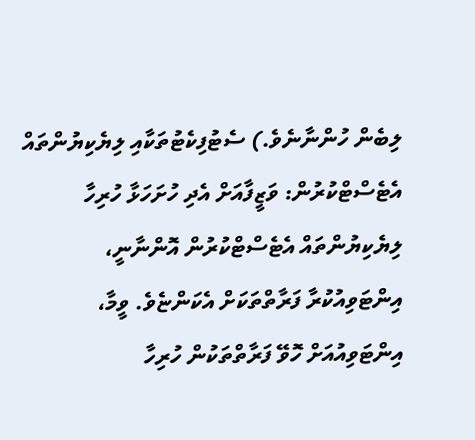ލިބެން ހުންނާނެވެ.) ސެޓުފިކެޓުތަކާއި ލިޔެކިޔުންތައް އެޓެސްޓްކުރުން: ވަޒީފާއަށް އެދި ހުށަހަޅާ ހުރިހާ ލިޔެކިޔުންތައް އެޓެސްޓްކުރުން އޮންނާނީ، އިންޓަވިއުކުރާ ފަރާތްތަކަށް އެކަންޏެވެ. ވީމާ، އިންޓަވިއުއަށް ހޮވޭ ފަރާތްތަކުން ހުރިހާ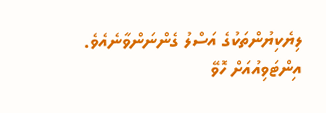ލިޔެކިޔުންތަކުގެ އަސްލު ގެންނަންވާނެއެވެ. އިންޓަވިއުއަށް ހޮވޭ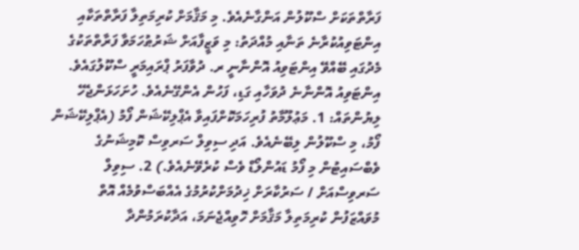ފަރާތްތަކަށް ސްކޫލުން އަންގާނެއެވެ. މި މަޤާމަށް ކުރިމަތިލާ ފަރާތްތަކާއި އިންޓަވިއުކުރާނެ ތަނާއި މުއްދަތު: މި ވަޒީފާއަށް ޝަރުޠުހަމަވާ ފަރާތްތަކުގެ މެދުގައި ބޭއްވޭ އިންޓަވިއު އޮންނާނީ ރ. ދުވާފަރު ޕްރައިމަރީ ސްކޫލުގައެވެ. އިންޓަވިއު އޮންނާނެ ދުވަހާއި ގަޑި، ފަހުން އެންގޭނެއެވެ. ހުށަހަޅަންޖެހޭ ލިޔުންތައް: 1. މަޢުލޫމާތު ފުރިހަމަކޮށްފައިވާ އެޕްލިކޭޝަން ފޯމު (އެޕްލިކޭޝަން ފޯމު، މި ސްކޫލުން ލިބޭނެއެވެ. އަދި ސިވިލް ސަރވިސް ކޮމިޝަނުގެ ވެބްސައިޓުން މި ފޯމު ޑައުންލޯޑް ވެސް ކުރެވޭނެއެވެ.) 2. ސިވިލް ސަރވިސްއަށް / ސަރުކާރަށް ޚިދުމަށްކުރުމުގެ އެއްބަސްވުމެއް އޮތް މުވައްޒަފުން ކުރިމަތިލާ މަޤާމަށް ހޮވިއްޖެނަމަ، އަދާކުރަމުންދާ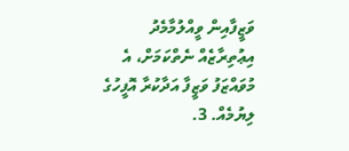ވަޒީފާއިން ވީއްލުމާމެދު އިޢުތިރާޒެއް ނެތްކަމަށް، އެ މުވައްޒަފު ވަޒީފާ އަދާކުރާ އޮފީހުގެ ލިޔުމެއް. 3.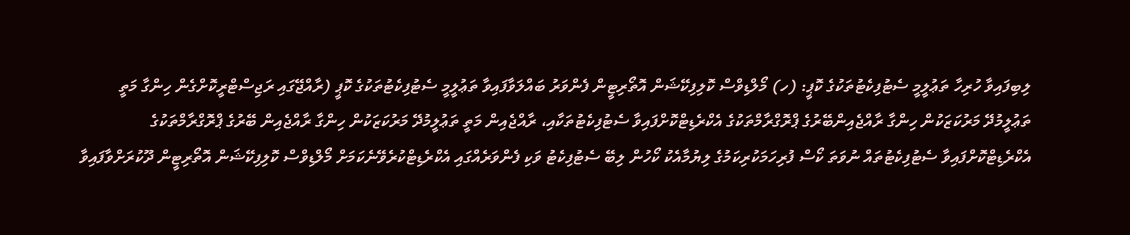ލިބިފައިވާ ހުރިހާ ތަޢުލީމީ ސެޓުފިކެޓުތަކުގެ ކޮޕީ: (ހ) މޯލްޑިވްސް ކޮލިފިކޭޝަން އޮތޯރިޓީން ފެންވަރު ބައްލަވާފައިވާ ތަޢުލީމީ ސެޓުފިކެޓުތަކުގެ ކޮޕީ (ރާއްޖޭގައި ރަޖިސްޓްރީކޮށްގެން ހިންގާ މަތީ ތަޢުލީމުދޭ މަރުކަޒަކުން ހިންގާ ރާއްޖެއިންބޭރުގެ ޕްރޮގްރާމްތަކުގެ އެކްރެޑިޓްކޮށްފައިވާ ސެޓުފިކެޓުތަކާއި، ރާއްޖެއިން މަތީ ތަޢުލީމުދޭ މަރުކަޒަކުން ހިންގާ ރާއްޖެއިން ބޭރުގެ ޕްރޮގްރާމްތަކުގެ އެކްރެޑިޓްކޮށްފައިވާ ސެޓުފިކެޓުތައް ނުވަތަ ކޯސް ފުރިހަމަކުރިކަމުގެ ލިޔުމާއެކު ކޯހުން ލިބޭ ސެޓުފިކެޓު ވަކި ފެންވަރެއްގައި އެކްރެޑިޓްކުރެވޭނެކަމަށް މޯލްޑިވްސް ކޮލިފިކޭޝަން އޮތޯރިޓީން ދޫކުރަށްވާފައިވާ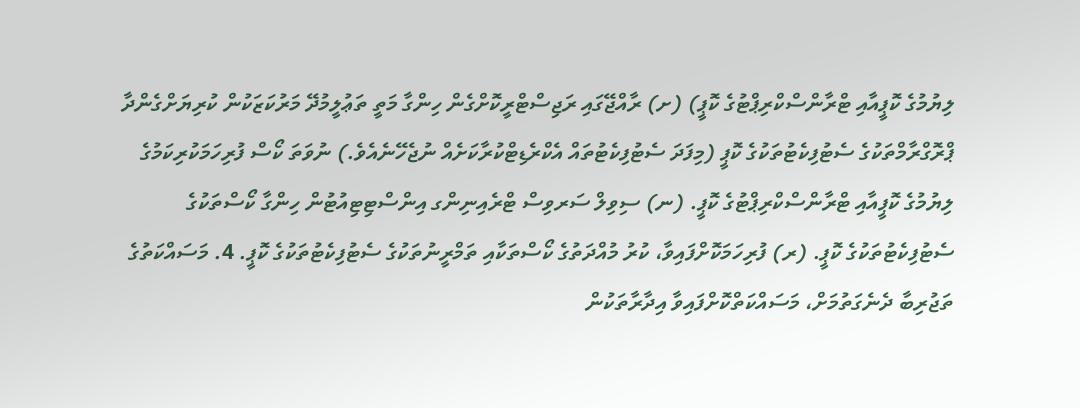ލިޔުމުގެ ކޮޕީއާއި ޓްރާންސްކްރިޕްޓުގެ ކޮޕީ) (ށ) ރާއްޖޭގައި ރަޖިސްޓްރީކޮށްގެން ހިންގާ މަތީ ތަޢުލީމުދޭ މަރުކަޒަކުން ކުރިޔަށްގެންދާ ޕްރޮގްރާމްތަކުގެ ސެޓުފިކެޓުތަކުގެ ކޮޕީ (މިފަދަ ސެޓުފިކެޓުތައް އެކްރެޑިޓްކުރާކަށެއް ނުޖެހޭނެއެވެ.) ނުވަތަ ކޯސް ފުރިހަމަކުރިކަމުގެ ލިޔުމުގެ ކޮޕީއާއި ޓްރާންސްކްރިޕްޓުގެ ކޮޕީ. (ނ) ސިވިލް ސަރވިސް ޓްރެއިނިންގ އިންސްޓިޓިއުޓުން ހިންގާ ކޯސްތަކުގެ ސެޓުފިކެޓުތަކުގެ ކޮޕީ. (ރ) ފުރިހަމަކޮށްފައިވާ، ކުރު މުއްދަތުގެ ކޯސްތަކާއި ތަމްރީނުތަކުގެ ސެޓުފިކެޓުތަކުގެ ކޮޕީ. 4. މަސައްކަތުގެ ތަޖުރިބާ ދެނެގަތުމަށް، މަސައްކަތްކޮށްފައިވާ އިދާރާތަކުން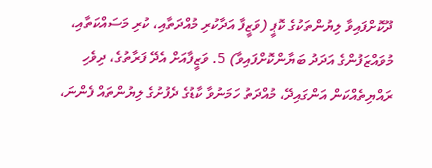ދޫކޮށްފައިވާ ލިޔުންތަކުގެ ކޮޕީ (ވަޒީފާ އަދާކުރި މުއްދަތާއި، ކުރި މަސައްކަތާއި، މުވައްޒަފުންގެ އަދަދު ބަޔާންކޮށްފައިވާ) 5. ވަޒީފާއަށް އެދޭ ފަރާތުގެ، ދިވެހި ރައްޔިތެއްކަން އަންގައިދޭ، މުއްދަތު ހަމަނުވާ ކާޑުގެ ދެފުށުގެ ލިޔުންތައް ފެންނަ،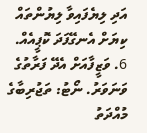އަދި ލިޔެފައިވާ ލިޔުންތައް ކިޔަށް އެނގޭފަދަ ކޮޕީއެއް. 6. ވަޒީފާއަށް އެދޭ ފަރާތުގެ ވަނަވަރު. ނޯޓު: ތަޖުރިބާގެ މުއްދަތު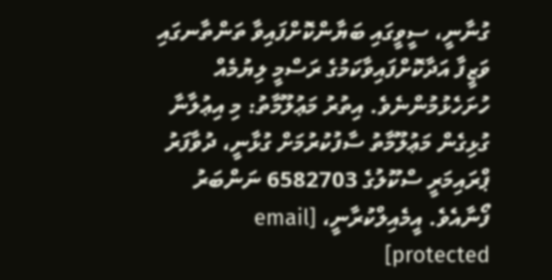ގުނާނީ، ސީވީގައި ބަޔާންކޮށްފައިވާ ތަންތާނގައި ވަޒީފާ އަދާކޮށްފައިވާކަމުގެ ރަސްމީ ލިޔުމެއް ހުށަހެޅުމުންނެވެ. އިތުރު މަޢުލޫމާތު: މި އިޢުލާނާ ގުޅިގެން މަޢުލޫމާތު ސާފުކުރުމަށް ގުޅާނީ، ދުވާފަރު ޕްރައިމަރީ ސްކޫލުގެ 6582703 ނަންބަރު ފޯނާއެވެ. އީމެއިލްކުރާނީ، [email protected]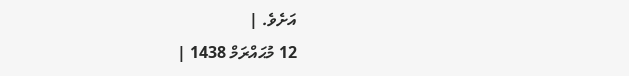އަށެވެ. |
12 މުޙައްރަމް 1438 |